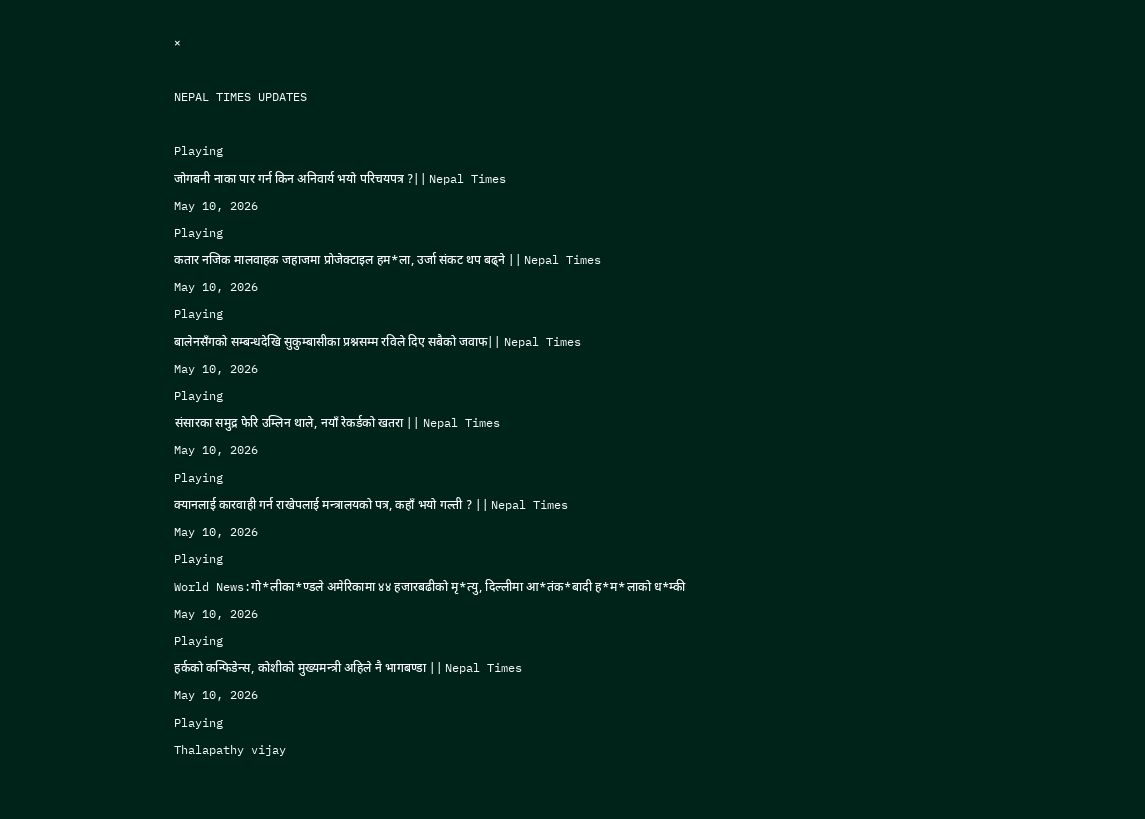×

NEPAL TIMES UPDATES

Playing
जोगबनी नाका पार गर्न किन अनिवार्य भयो परिचयपत्र ?|| Nepal Times
May 10, 2026
Playing
कतार नजिक मालवाहक जहाजमा प्रोजेक्टाइल हम*ला, उर्जा संकट थप बढ्ने || Nepal Times
May 10, 2026
Playing
बालेनसँगको सम्बन्धदेखि सुकुम्बासीका प्रश्नसम्म रविले दिए सबैको जवाफ|| Nepal Times
May 10, 2026
Playing
संसारका समुद्र फेरि उम्लिन थाले, नयाँ रेकर्डको खतरा || Nepal Times
May 10, 2026
Playing
क्यानलाई कारवाही गर्न राखेपलाई मन्त्रालयको पत्र, कहाँ भयो गल्ती ? || Nepal Times
May 10, 2026
Playing
World News:गो*लीका*ण्डले अमेरिकामा ४४ हजारबढीको मृ*त्यु, दिल्लीमा आ*तंक*बादी ह*म*लाको ध*म्की
May 10, 2026
Playing
हर्कको कन्फिडेन्स, कोशीको मुख्यमन्त्री अहिले नै भागबण्डा || Nepal Times
May 10, 2026
Playing
Thalapathy vijay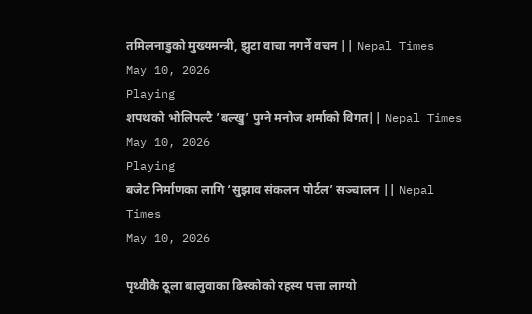तमिलनाडुको मुख्यमन्त्री, झुटा वाचा नगर्ने वचन || Nepal Times
May 10, 2026
Playing
शपथको भोलिपल्टै ’बल्खु’ पुग्ने मनोज शर्माको विगत|| Nepal Times
May 10, 2026
Playing
बजेट निर्माणका लागि ‘सुझाव संकलन पोर्टल’ सञ्चालन || Nepal Times
May 10, 2026

पृथ्वीकै ठूला बालुवाका ढिस्कोको रहस्य पत्ता लाग्यो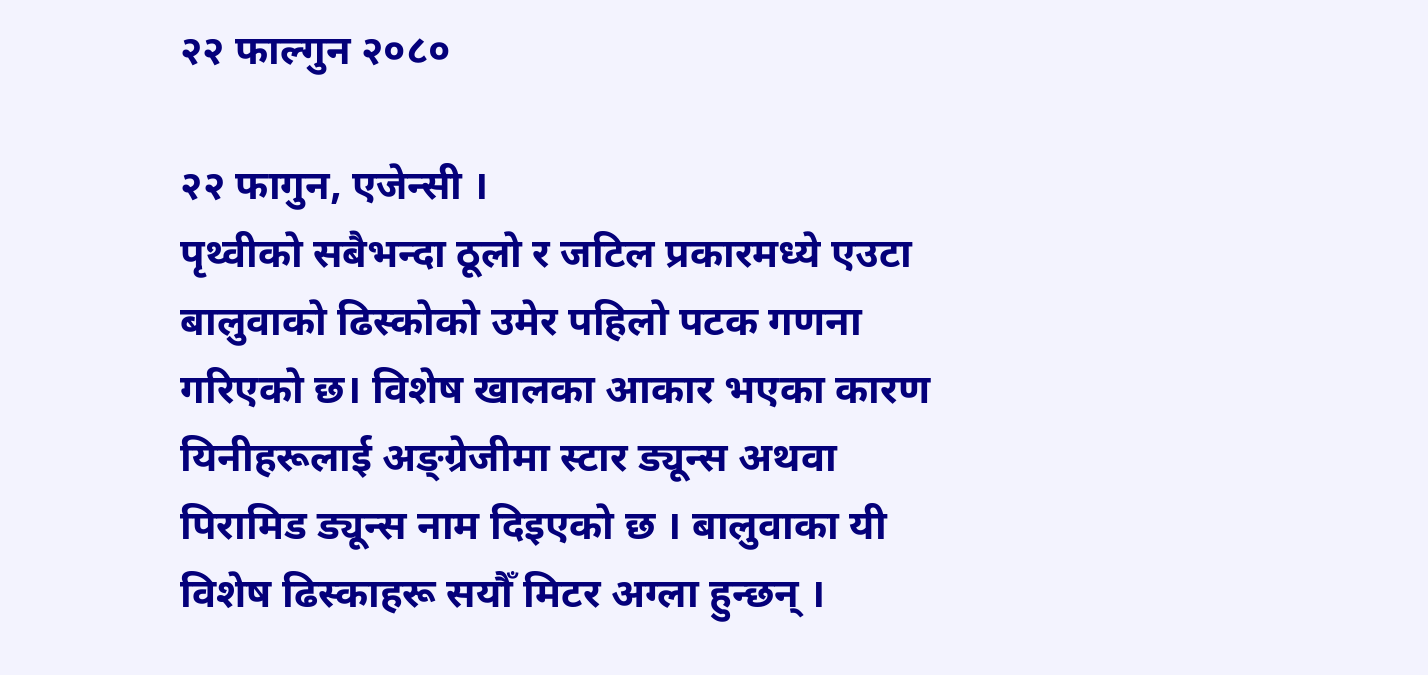२२ फाल्गुन २०८०

२२ फागुन, एजेन्सी ।
पृथ्वीको सबैभन्दा ठूलो र जटिल प्रकारमध्ये एउटा बालुवाको ढिस्कोको उमेर पहिलो पटक गणना गरिएको छ। विशेष खालका आकार भएका कारण यिनीहरूलाई अङ्ग्रेजीमा स्टार ड्यून्स अथवा पिरामिड ड्यून्स नाम दिइएको छ । बालुवाका यी विशेष ढिस्काहरू सयौँ मिटर अग्ला हुन्छन् ।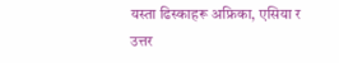यस्ता ढिस्काहरू अफ्रिका, एसिया र उत्तर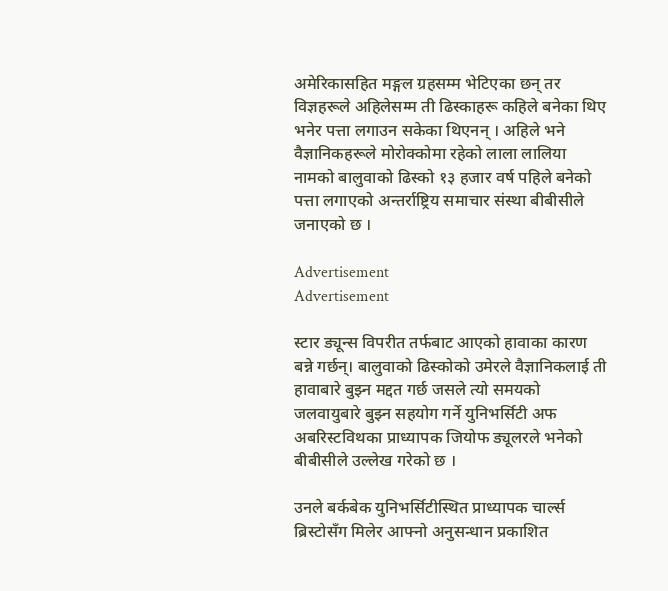अमेरिकासहित मङ्गल ग्रहसम्म भेटिएका छन् तर विज्ञहरूले अहिलेसम्म ती ढिस्काहरू कहिले बनेका थिए भनेर पत्ता लगाउन सकेका थिएनन् । अहिले भने वैज्ञानिकहरूले मोरोक्कोमा रहेको लाला लालिया नामको बालुवाको ढिस्को १३ हजार वर्ष पहिले बनेको पत्ता लगाएको अन्तर्राष्ट्रिय समाचार संस्था बीबीसीले जनाएको छ ।

Advertisement
Advertisement

स्टार ड्यून्स विपरीत तर्फबाट आएको हावाका कारण बन्ने गर्छन्। बालुवाको ढिस्कोको उमेरले वैज्ञानिकलाई ती हावाबारे बुझ्न मद्दत गर्छ जसले त्यो समयको जलवायुबारे बुझ्न सहयोग गर्ने युनिभर्सिटी अफ अबरिस्टविथका प्राध्यापक जियोफ ड्यूलरले भनेको बीबीसीले उल्लेख गरेको छ ।

उनले बर्कबेक युनिभर्सिटीस्थित प्राध्यापक चार्ल्स ब्रिस्टोसँग मिलेर आफ्नो अनुसन्धान प्रकाशित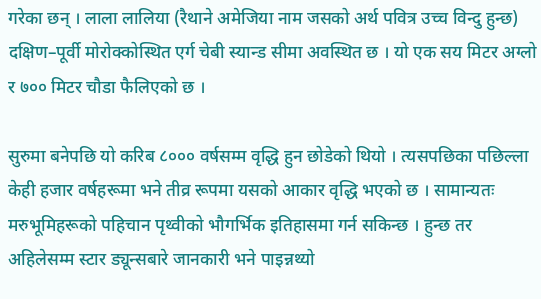गरेका छन् । लाला लालिया (रैथाने अमेजिया नाम जसको अर्थ पवित्र उच्च विन्दु हुन्छ) दक्षिण–पूर्वी मोरोक्कोस्थित एर्ग चेबी स्यान्ड सीमा अवस्थित छ । यो एक सय मिटर अग्लो र ७०० मिटर चौडा फैलिएको छ ।

सुरुमा बनेपछि यो करिब ८००० वर्षसम्म वृद्धि हुन छोडेको थियो । त्यसपछिका पछिल्ला केही हजार वर्षहरूमा भने तीव्र रूपमा यसको आकार वृद्धि भएको छ । सामान्यतः मरुभूमिहरूको पहिचान पृथ्वीको भौगर्भिक इतिहासमा गर्न सकिन्छ । हुन्छ तर अहिलेसम्म स्टार ड्यून्सबारे जानकारी भने पाइन्नथ्यो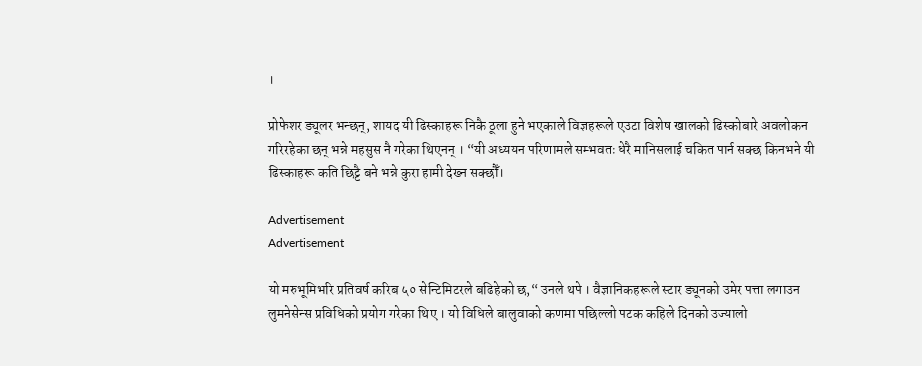।

प्रोफेशर ड्यूलर भन्छन्, शायद यी ढिस्काहरू निकै ठूला हुने भएकाले विज्ञहरूले एउटा विशेष खालको ढिस्कोबारे अवलोकन गरिरहेका छन् भन्ने महसुस नै गरेका थिएनन् । “यी अध्ययन परिणामले सम्भवतः धेरै मानिसलाई चकित पार्न सक्छ किनभने यी ढिस्काहरू कति छिट्टै बने भन्ने कुरा हामी देख्न सक्छौँ।

Advertisement
Advertisement

यो मरुभूमिभरि प्रतिवर्ष करिब ५० सेन्टिमिटरले बढिहेको छ,“ उनले थपे । वैज्ञानिकहरूले स्टार ड्यूनको उमेर पत्ता लगाउन लुमनेसेन्स प्रविधिको प्रयोग गरेका थिए । यो विधिले बालुवाको कणमा पछिल्लो पटक कहिले दिनको उज्यालो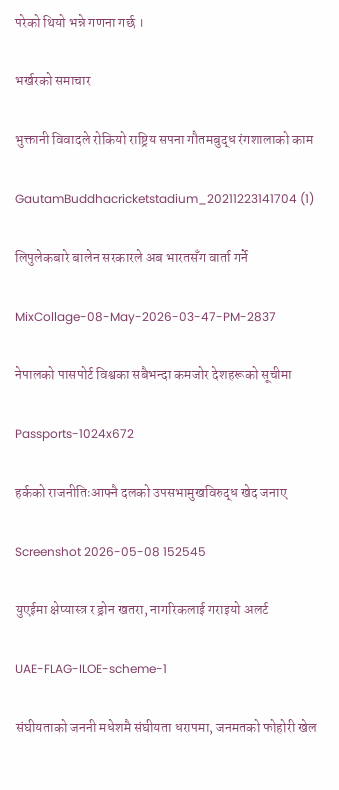परेको थियो भन्ने गणना गर्छ ।

भर्खरको समाचार

भुक्तानी विवादले रोकियो राष्ट्रिय सपना गौतमबुद्ध रंगशालाको काम

GautamBuddhacricketstadium_20211223141704 (1)

लिपुलेकबारे बालेन सरकारले अब भारतसँग वार्ता गर्ने

MixCollage-08-May-2026-03-47-PM-2837

नेपालको पासपोर्ट विश्वका सबैभन्दा कमजोर देशहरूको सूचीमा

Passports-1024x672

हर्कको राजनीतिःआफ्नै दलको उपसभामुखविरुद्ध खेद जनाए

Screenshot 2026-05-08 152545

युएईमा क्षेप्यास्त्र र ड्रोन खतरा, नागरिकलाई गराइयो अलर्ट

UAE-FLAG-ILOE-scheme-1

संघीयताको जननी मधेशमै संघीयता धरापमा, जनमतको फोहोरी खेल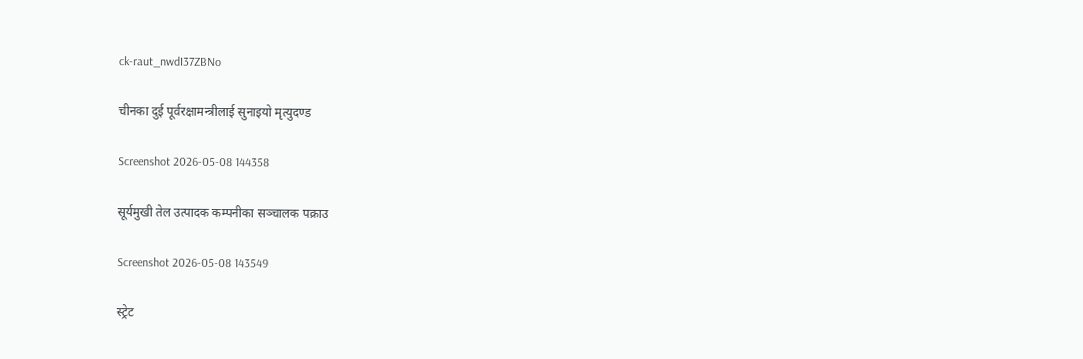ck-raut_nwdI37ZBNo

चीनका दुई पूर्वरक्षामन्त्रीलाई सुनाइयो मृत्युदण्ड

Screenshot 2026-05-08 144358

सूर्यमुखी तेल उत्पादक कम्पनीका सञ्चालक पक्राउ

Screenshot 2026-05-08 143549

स्ट्रेट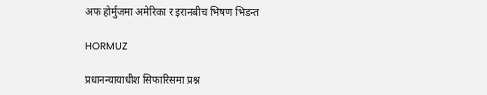अफ होर्मुजमा अमेरिका र इरानबीच भिषण भिडन्त

HORMUZ

प्रधानन्यायाधीश सिफारिसमा प्रश्न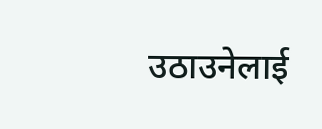उठाउनेलाई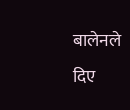बालेनले दिए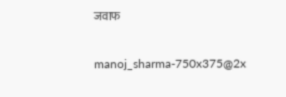जवाफ

manoj_sharma-750x375@2x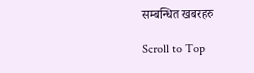सम्बन्धित खबरहरु

Scroll to Top